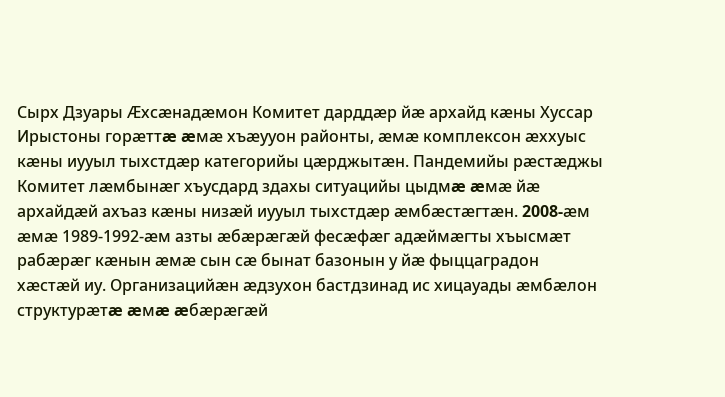Сырх Дзуары Æхсæнадæмон Комитет дарддæр йæ архайд кæны Хуссар Ирыстоны горæттæ æмæ хъæууон районты, æмæ комплексон æххуыс кæны иууыл тыхстдæр категорийы цæрджытæн. Пандемийы рæстæджы Комитет лæмбынæг хъусдард здахы ситуацийы цыдмæ æмæ йæ архайдæй ахъаз кæны низæй иууыл тыхстдæр æмбæстæгтæн. 2008-æм æмæ 1989-1992-æм азты æбæрæгæй фесæфæг адæймæгты хъысмæт рабæрæг кæнын æмæ сын сæ бынат базонын у йæ фыццаградон хæстæй иу. Организацийæн æдзухон бастдзинад ис хицауады æмбæлон структурæтæ æмæ æбæрæгæй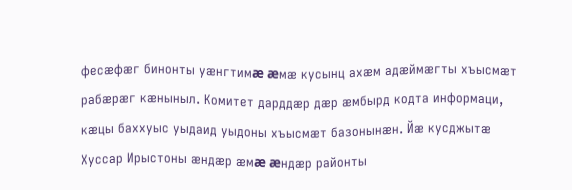фесæфæг бинонты уæнгтимæ æмæ кусынц ахæм адæймæгты хъысмæт рабæрæг кæныныл. Комитет дарддæр дæр æмбырд кодта информаци, кæцы баххуыс уыдаид уыдоны хъысмæт базонынæн. Йæ кусджытæ Хуссар Ирыстоны æндæр æмæ æндæр районты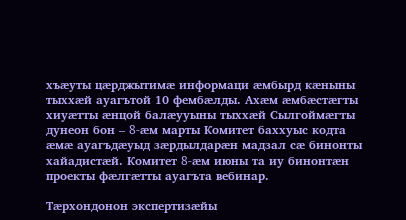хъæуты цæрджытимæ информаци æмбырд кæныны тыххæй ауагътой 10 фембæлды. Ахæм æмбæстæгты хиуæтты æнцой балæууыны тыххæй Сылгоймæгты дунеон бон – 8-æм марты Комитет баххуыс кодта æмæ ауагъдæуыд зæрдылдарæн мадзал сæ бинонты хайадистæй. Комитет 8-æм июны та иу бинонтæн проекты фæлгæтты ауагъта вебинар.

Тæрхондонон экспертизæйы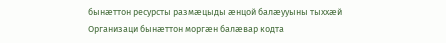бынæттон ресурсты размæцыды æнцой балæууыны тыххæй Организаци бынæттон моргæн балæвар кодта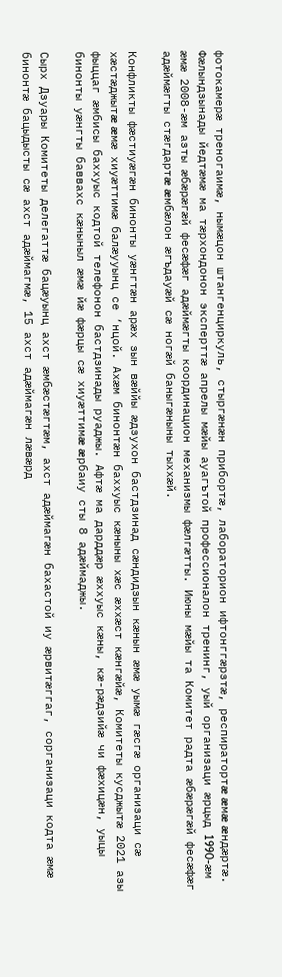фотокамерæ треногаимæ, нымæцон штангенциркуль, стыргæнæн прибортæ, лабораторион ифтонггæрзтæ, респиратортæ æмæ æндæртæ. Фæлындзынады йедтæмæ ма тæрхондонон эксперттæ апрелы мæйы ауагътой профессионалон тренинг, уый организаци æрцыд 1990-æм æмæ 2008-æм азты æбæрæгæй фесæфæг адæймæгты координацион механизмы фæлгæтты. Июны мæйы та Комитет радта æбæрæгæй фесæфæг адæймæгты стæгдартæ æмбæлон æгъдауæй сæ ногæй баныгæныны тыххæй.

Конфликты фæстиуæгæн бинонты уæнгтæн арæх зын вæййы æдзухон бастдзинад сæндидзын кæнын æмæ уымæ гæсгæ организаци сæ хæстæджытæ æмæ хиуæттимæ балæууынц се ‘нцой. Ахæм бинонтæн баххуыс кæныны хæс æххæст кæнгæйæ, Комитеты кусджытæ 2021 азы фыццаг æмбисы баххуыс кодтой телефонон бастдзинады руаджы. Афтæ ма дарддæр æххуыс кæны, кæ-рæдзийæ чи фæхицæн, уыцы бинонты уæнгты баввахс кæныныл æмæ йæ фæрцы сæ хиуæттимæ æрбаиу сты 8 адæймаджы.

Сырх Дзуары Комитеты делегаттæ бацæуынц ахст æмбæстæгтæм, ахст адæймагæн бахастой иу æрвитæггаг, сорганизаци кодта æмæ бинонтæ бацыдысты сæ ахст адæймагмæ, 15 ахст адæймагæн лæвæрд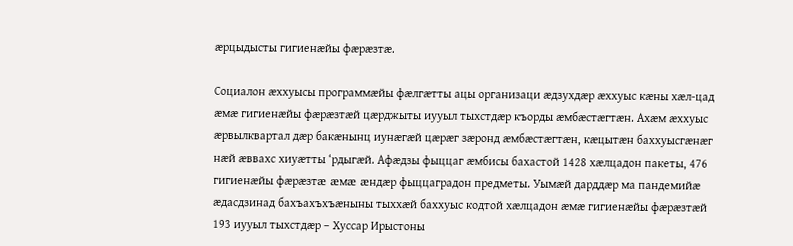æрцыдысты гигиенæйы фæрæзтæ.

Социалон æххуысы программæйы фæлгæтты ацы организаци æдзухдæр æххуыс кæны хæл-цад æмæ гигиенæйы фæрæзтæй цæрджыты иууыл тыхстдæр къорды æмбæстæгтæн. Ахæм æххуыс æрвылквартал дæр бакæнынц иунæгæй цæрæг зæронд æмбæстæгтæн, кæцытæн баххуысгæнæг нæй æввахс хиуæтты ‘рдыгæй. Афæдзы фыццаг æмбисы бахастой 1428 хæлцадон пакеты, 476 гигиенæйы фæрæзтæ æмæ æндæр фыццаградон предметы. Уымæй дарддæр ма пандемийæ æдасдзинад бахъахъхъæныны тыххæй баххуыс кодтой хæлцадон æмæ гигиенæйы фæрæзтæй 193 иууыл тыхстдæр – Хуссар Ирыстоны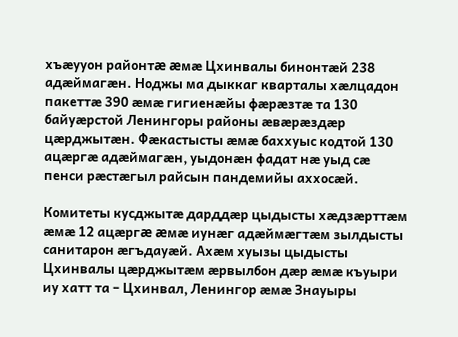хъæууон районтæ æмæ Цхинвалы бинонтæй 238 адæймагæн. Ноджы ма дыккаг кварталы хæлцадон пакеттæ 390 æмæ гигиенæйы фæрæзтæ та 130 байуæрстой Ленингоры районы æвæрæздæр цæрджытæн. Фæкастысты æмæ баххуыс кодтой 130 ацæргæ адæймагæн, уыдонæн фадат нæ уыд сæ пенси рæстæгыл райсын пандемийы аххосæй.

Комитеты кусджытæ дарддæр цыдысты хæдзæрттæм æмæ 12 ацæргæ æмæ иунæг адæймæгтæм зылдысты санитарон æгъдауæй. Ахæм хуызы цыдысты Цхинвалы цæрджытæм æрвылбон дæр æмæ къуыри иу хатт та – Цхинвал, Ленингор æмæ Знауыры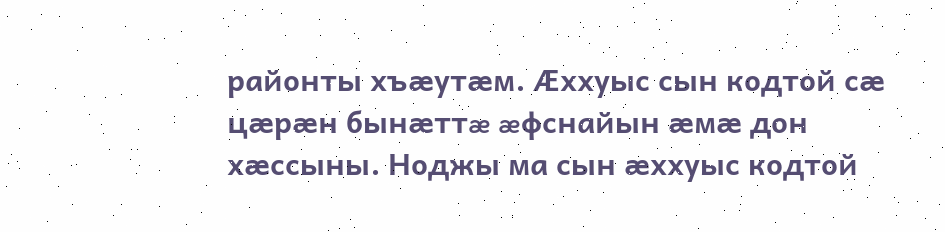районты хъæутæм. Æххуыс сын кодтой сæ цæрæн бынæттæ æфснайын æмæ дон хæссыны. Ноджы ма сын æххуыс кодтой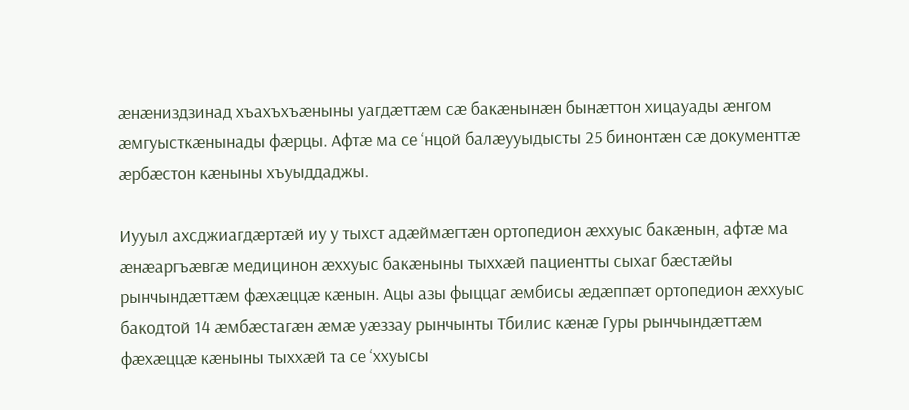æнæниздзинад хъахъхъæныны уагдæттæм сæ бакæнынæн бынæттон хицауады æнгом æмгуысткæнынады фæрцы. Афтæ ма се ‘нцой балæууыдысты 25 бинонтæн сæ документтæ æрбæстон кæныны хъуыддаджы.

Иууыл ахсджиагдæртæй иу у тыхст адæймæгтæн ортопедион æххуыс бакæнын, афтæ ма æнæаргъæвгæ медицинон æххуыс бакæныны тыххæй пациентты сыхаг бæстæйы рынчындæттæм фæхæццæ кæнын. Ацы азы фыццаг æмбисы æдæппæт ортопедион æххуыс бакодтой 14 æмбæстагæн æмæ уæззау рынчынты Тбилис кæнæ Гуры рынчындæттæм фæхæццæ кæныны тыххæй та се ‘ххуысы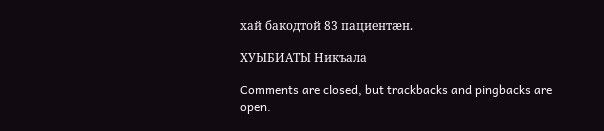хай бакодтой 83 пациентæн.

ХУЫБИАТЫ Никъала

Comments are closed, but trackbacks and pingbacks are open.